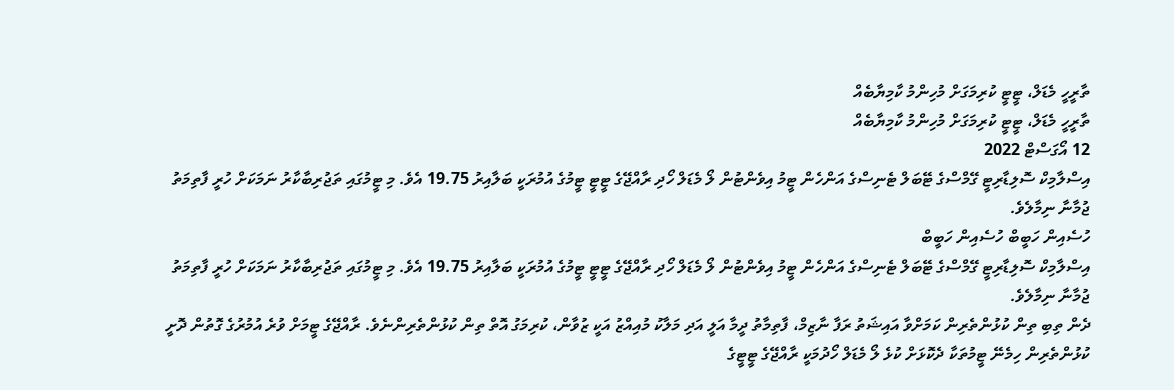ތާރީހީ މެޑަލް، ޓީޓީ ކުރިމަގަށް މުހިންމު ކާމިޔާބެއް
ތާރީހީ މެޑަލް، ޓީޓީ ކުރިމަގަށް މުހިންމު ކާމިޔާބެއް
12 އޯގަސްޓް 2022
އިސްލާމިކް ސޮލިޑާރިޓީ ގޭމްސްގެ ޓޭބަލް ޓެނިސްގެ އަންހެން ޓީމު އިވެންޓުން ލޯ މެޑަލް ހޯދި ރާއްޖޭގެ ޓީޓީ ޓީމުގެ އުމުރަކީ ބަލާއިރު 19.75 އެވެ. މި ޓީމުގައި ތަޖުރިބާކާރު ނަމަކަށް ހުރީ ފާތިމަތު ޖުމާނާ ނިމާލެވެ.
ހުސެއިން ހަބީބް ހުސެއިން ހަބީބް
އިސްލާމިކް ސޮލިޑާރިޓީ ގޭމްސްގެ ޓޭބަލް ޓެނިސްގެ އަންހެން ޓީމު އިވެންޓުން ލޯ މެޑަލް ހޯދި ރާއްޖޭގެ ޓީޓީ ޓީމުގެ އުމުރަކީ ބަލާއިރު 19.75 އެވެ. މި ޓީމުގައި ތަޖުރިބާކާރު ނަމަކަށް ހުރީ ފާތިމަތު ޖުމާނާ ނިމާލެވެ.
ދެން ތިބި ތިން ކުޅުންތެރިން ކަމަށްވާ އައިޝަތު ރަފާ ނާޒިމް، ފާތިމާތު ދީމާ އަލީ އަދި މަލާކު މުއިއްޒު އަކީ ޒުވާން، ކުރިމަގު އޮތް ތިން ކުޅުންތެރިންނެވެ. ރާއްޖޭގެ ޓީމަށް ވުރެ އުމުރުގެ ގޮތުން ދޮށީ ކުޅުންތެރިން ހިމެނޭ ޓީމުތަކާ ދެކޮޅަށް ކުޅެ ލޯ މެޑަލް ހޯދުމަކީ ރާއްޖޭގެ ޓީޓީގެ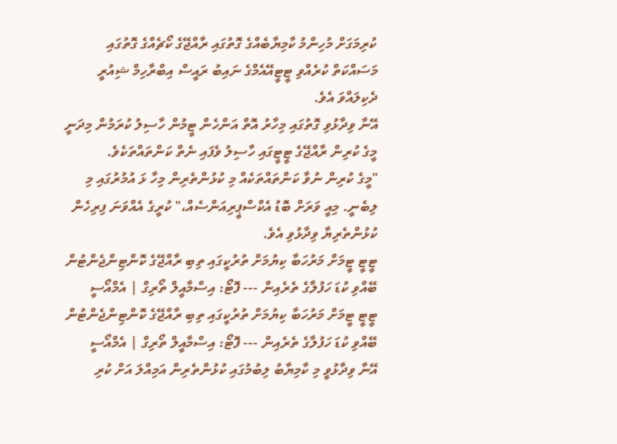ކުރިމަގަށް މުހިންމު ކާމިޔާބެއްގެ ގޮތުގައި ރާއްޖޭގެ ކޯޗެއްގެ ގޮތުގައި މަސައްކަތް ކުރެއްވި ޓީޓީއޭއެމްގެ ނައިބު ރައީސް އިބްރާހިމް ޝިއުރީ ދެކިލައްވަ އެވެ.
އޭނާ ވިދާޅުވި ގޮތުގައި މިހާރު އޮތް އަންހެން ޓީމުން ހާސިލު ކުރަމުން މިދަނީ މީގެ ކުރިން ރާއްޖޭގެ ޓީޓީގައި ހާސިލު ވެފައި ނެތް ކަންތައްތަކެވެ.
"މީގެ ކުރިން ނުވާ ކަންތައްތަކެއް މި ކުޅުންތެރިން މިހާ ޅަ އުމުރުގައި މި ލިބެނީ. މިއީ ވަރަށް ބޮޑު އެކްސްޕީރިއަންސެއް،" ކުރީގެ އެއްވަނަ ފިރިހެން ކުޅުންތެރިޔާ ވިދާޅުވި އެވެ.
ޓީޓީ ޓީމަށް މަރުހަބާ ކިޔުމަށް ތުރުކީގައި ތިބި ރާއްޖޭގެ ކޮންޓިންޖެންޓުން ބޭއްވި ކުޑަ ހަފުލާގެ ތެރެއިން --- ފޮޓޯ: އިސްމާއީލް ތޯރިގް | އެމްއޯސީ
ޓީޓީ ޓީމަށް މަރުހަބާ ކިޔުމަށް ތުރުކީގައި ތިބި ރާއްޖޭގެ ކޮންޓިންޖެންޓުން ބޭއްވި ކުޑަ ހަފުލާގެ ތެރެއިން --- ފޮޓޯ: އިސްމާއީލް ތޯރިގް | އެމްއޯސީ
އޭނާ ވިދާޅުވީ މި ކާމިޔާބު ލިބުމުގައި ކުޅުންތެރިން އަމިއްލަ އަށް ކުރި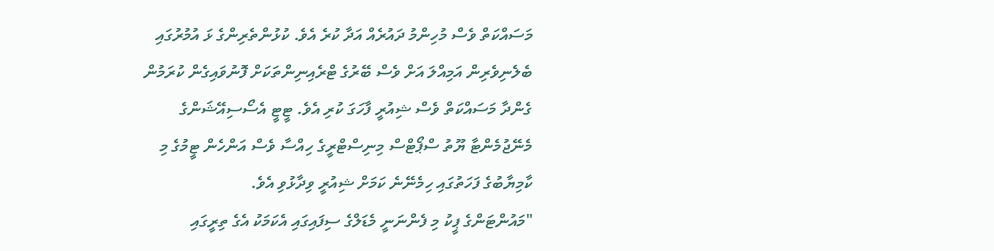މަސައްކަތް ވެސް މުހިންމު ދައުރެއް އަދާ ކުރެ އެވެ. ކުޅުންތެރިންގެ ޅަ އުމުރުގައި ބެލެނިވެރިން އަމިއްލަ އަށް ވެސް ބޭރުގެ ޓްރެއިނިންތަކަށް ފޮނުވައިގެން ކުރަމުން ގެންދާ މަސައްކަތް ވެސް ޝިއުރީ ފާހަގަ ކުރި އެވެ. ޓީޓީ އެސޯސިއޭޝަންގެ މެނޭޖުމެންޓާ ޔޫތު ސްޕޯޓްސް މިނިސްޓްރީގެ ހިއްސާ ވެސް އަންހެން ޓީމުގެ މި ކާމިޔާބުގެ ފަހަތުގައި ހިމެނޭނެ ކަމަށް ޝިއުރީ ވިދާޅުވި އެވެ.
"މައުންޓަންގެ ޕީކު މި ފެންނަނީ މެޑަލްގެ ސިފައިގައި އެކަމަކު އެގެ ތިރީގައި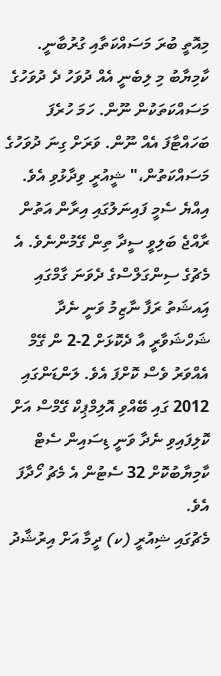މިއޮތީ ބުރަ މަސައްކަތާއި ގުރުބާނީ. ކާމިޔާބު މި ލިބެނީ އެއް ދުވަހު ދެ ދުވަހުގެ މަސައްކަތަކުން ނޫން. ހަމަ ހުރެފަ ބަހައްޓާފަ އެއް ނޫން. ވަރަށް ގިނަ ދުވަހުގެ މަސައްކަތުން،" ޝީއުރީ ވިދާޅުވި އެވެ.
އިއްޔެ ސެމީ ފައިނަލުގައި އިރާން އަތުން ރާއްޖެ ބަލިވީ ސީދާ ތިން ގޭމުންނެވެ. އެ މެޗުގެ ސިންގަލްސްގެ ދެވަނަ ގާމްގައި އަިއޝަތު ރަފާ ނާޒިމު ވަނީ ނެދާ ޝަހްޝަވާރީ އާ ދެކޮޅަށް 2-2 ން ގޭމް އެއްވަރު ވެސް ކޮށްފަ އެވެ. ލަންޑަންގައި 2012 ގައި ބޭއްވި އޮލިމްޕިކް ގޭމްސް އަށް ކޮލިފައިވި ނެދާ ވަނީ ޑިސައިން ސެޓް ކާމިޔާބުކޮށް 32 ސެޓުން އެ މެޗު ހޯދާފަ އެވެ.
މެޗުގައި ޝިއުރީ (ކ) ދީމާ އަށް އިރުޝާދު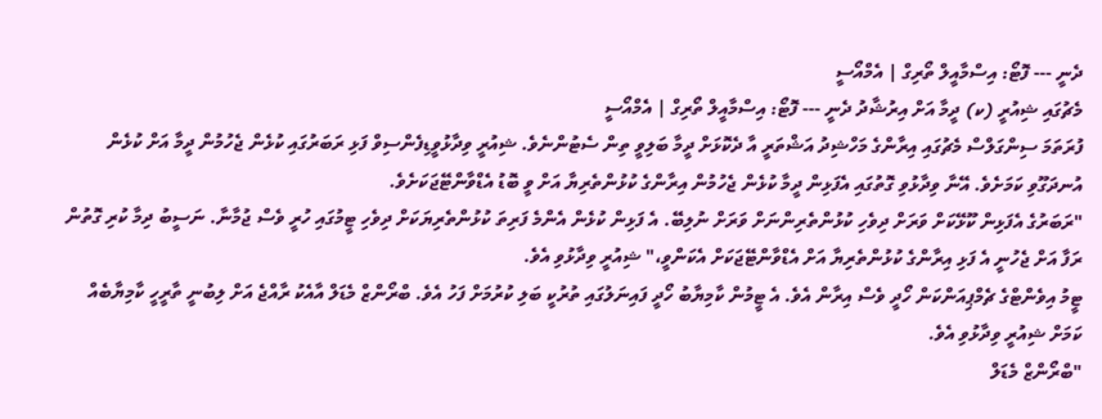ދެނީ --- ފޮޓޯ: އިސްމާއީލް ތޯރިގް | އެމްއޯސީ
މެޗުގައި ޝިއުރީ (ކ) ދީމާ އަށް އިރުޝާދު ދެނީ --- ފޮޓޯ: އިސްމާއީލް ތޯރިގް | އެމްއޯސީ
ފުރަތަމަ ސިންގަލްސް މެޗުގައި އިރާންގެ މަހްޝިދު އަޝްތަރީ އާ ދެކޮޅަށް ދީމާ ބަލިވީ ތިން ސެޓުންނެވެ. ޝިއުރީ ވިދާޅުވީޑިފެންސިވް ފަޅި ރަބަރުގައި ކުޅެން ޖެހުމުން ދީމާ އަށް ކުޅެން އުނދަގޫވި ކަމަށެވެ. އޭނާ ވިދާޅުވި ގޮތުގައި އެފަޅިން ދީމާ ކުޅެން ޖެހުމުން އިރާންގެ ކުޅުންތެރިޔާ އަށް ވީ ބޮޑު އެޑްވާންޓޭޖަކަށެވެ.
"ރަބަރުގެ އެފަޅިން ކޫޅޭކަށް ވަރަށް ދިވެހި ކުޅުންތެރިންނަށް ވަރަށް ނުލިބޭ. އެ ފަޅިން ކުޅެން އެންމެ ފަރިތަ ކުޅުންތެރިޔަކަށް ދިވެހި ޓީމުގައި ހުރީ ވެސް ޖުމާނާ. ނަސީބު ދިމާ ކުރި ގޮތުން ރަފާ އަށް ޖެހުނީ އެ ފަޅި އިރާންގެ ކުޅުންތެރިޔާ އަށް އެޑްވާންޓޭޖަކަށް އެކަންވީ،" ޝިއުރީ ވިދާޅުވި އެވެ.
ޓީމު އިވެންޓްގެ ޗެމްޕިއަންކަން ހޯދީ ވެސް އިރާން އެވެ. އެ ޓީމުން ކާމިޔާބު ހޯދީ ފައިނަލުގައި ތުރުކީ ބަލި ކުރުމަށް ފަހު އެވެ. ބްރޯންޒް މެޑަލް އާއެކު ރާއްޖެ އަށް ލިބުނީ ތާރީހީ ކާމިޔާބެއް ކަމަށް ޝިއުރީ ވިދާޅުވި އެވެ.
"ބްރޯންޒް މެޑަލް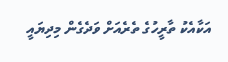އަކާއެކު ތާރީހުގެ ތެރެއަށް ވަދެގެން މިދިޔައީ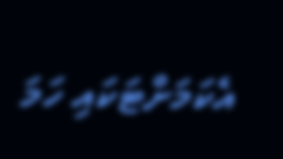އެކަމަށްޓަކައި ހަމަ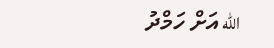الله އަށް ހަމްދު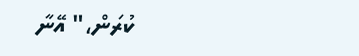ކުރަން،" އޭނާ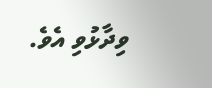ވިދާޅުވި އެވެ.